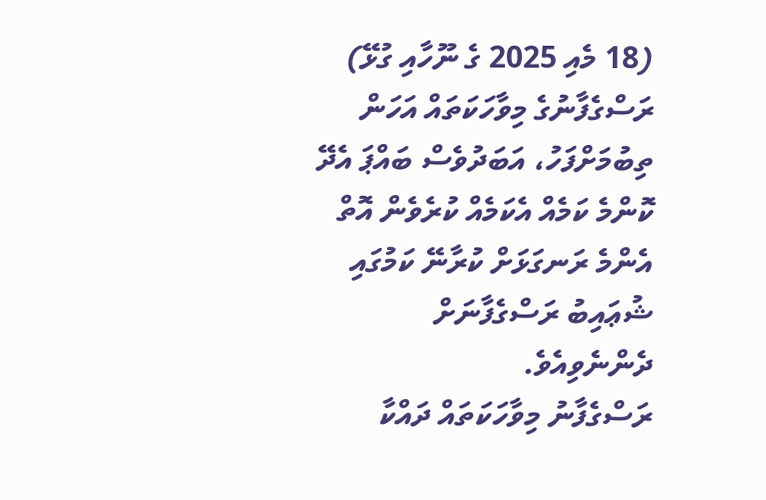(18 މެއި 2025 ގެ ނޫހާއި ގުޅޭ)
ރަސްގެފާނުގެ މިވާހަކަތައް އަހަން ތިބުމަށްފަހު، އަބަދުވެސް ބައްޕަ އެދޭ ކޮންމެ ކަމެއް އެކަމެއް ކުރެވެން އޮތް އެންމެ ރަނގަޅަށް ކުރާނޭ ކަމުގައި ޝުޢައިބު ރަސްގެފާނަށް ދެންނެވިއެވެ.
ރަސްގެފާނު މިވާހަކަތައް ދައްކާ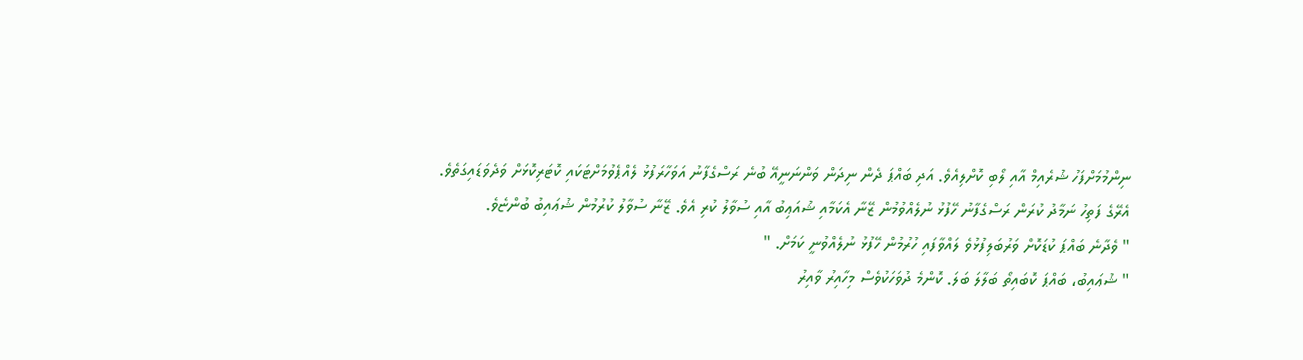ނިންމުމަށްފަހު ޝުރެއިމް އާއި ލޯބި ކޮށްލިއެވެ. އަދި ބައްޕަ ދެން ނިދަން ވަންނަނީއޭ ބުނެ ރަސްގެފާނު އަވަހާރަފުޅު ލެއްޕެވުމަށްޓަކައި ކޮޓަރިކޮޅަށް ވަދެވަޑައިގަތެވެ.
އެރޭގެ ފަތިހު ނަމާދު ކުރަން ރަސްގެފާނު ހޭފުޅު ނުލެއްވުމުން ޒޭނާ އެކަމާއި ޝުއަޢިބު އާއި ސުވާލު ކުރި އެވެ. ޒޭނާ ސުވާލު ކުރުމުން ޝުޢައިބު ބުންޏެވެ.
" ވެދާނެ ބައްޕަ ކުޑަކޮށް ވަރުބަލިފުޅުވެ ލައްވާފައި ހުރުމުން ހޭފުޅު ނުލެއްވުނީ ކަމަށް. "
" ޝުޢައިބު، ބައްޕަ ކޮބައިތޯ ބަލާލަ ބަލަ. ކޮންމެ ދުވަހަކުވެސް މިހާއިރު ވާއިރު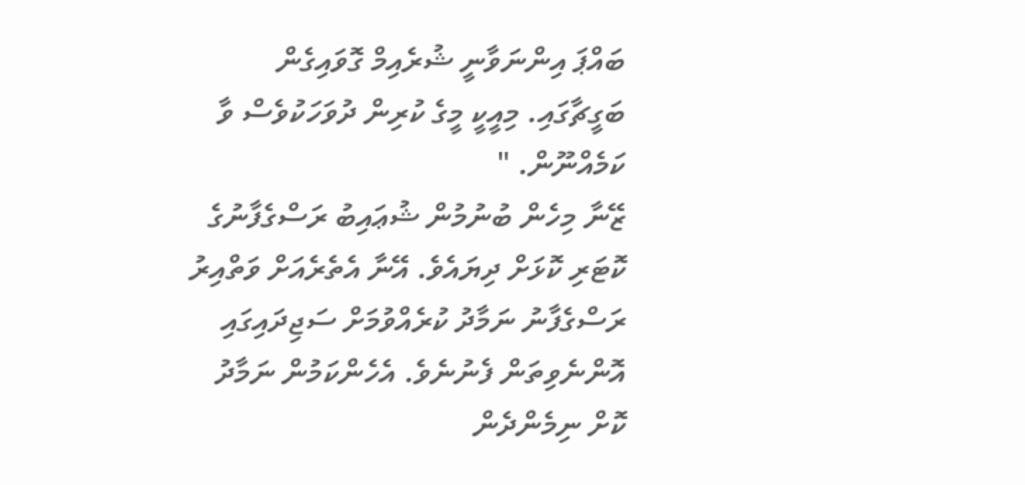ބައްޕަ އިންނަވާނީ ޝުރެއިމް ގޮވައިގެން ބަގީޗާގައި. މިއީކީ މީގެ ކުރިން ދުވަހަކުވެސް ވާ ކަމެއްނޫން. "
ޒޭނާ މިހެން ބުނުމުން ޝުޢައިބު ރަސްގެފާނުގެ ކޮޓަރި ކޮޅަށް ދިޔައެވެ. އޭނާ އެތެރެއަށް ވަތްއިރު ރަސްގެފާނު ނަމާދު ކުރެއްވުމަށް ސަޖިދައިގައި އޮންނެވިތަން ފެނުނެވެ. އެހެންކަމުން ނަމާދު ކޮށް ނިމެންދެން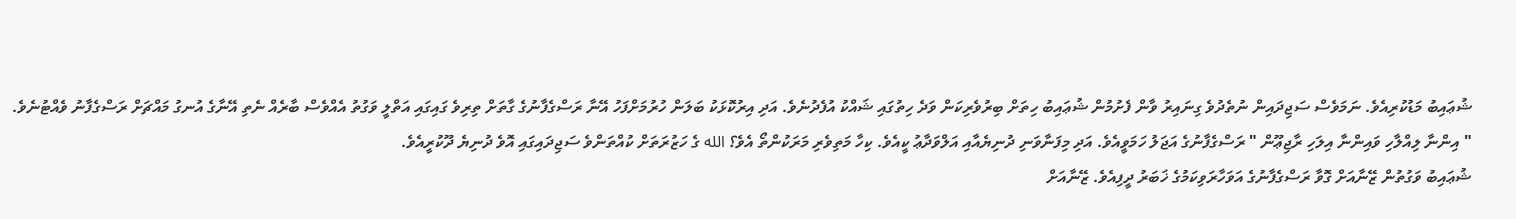ޝުޢައިބު މަޑުކުރިއެވެ. ނަމަވެސް ސަޖިދައިން ނުތެދުވެ ގިނައިރު ވާން ފެށުމުން ޝުޢައިބު ހިތަށް ބިރުވެރިކަން ވަދެ ހިތުގައި ޝައްކު އުފެދުނެވެ. އަދި އިރުކޮޅަކު ބަލަން ހުރުމަށްފަހު އޭނާ ރަސްގެފާނުގެ ގާތަށް ތިރިވެ ގައިގައި އަތްލީ ވަގުތު އެއްވެސް ބާރެއް ނެތި އޭނާގެ އުނގު މައްޗަށް ރަސްގެފާނު ވެއްޓުނެވެ.
" އިންނާ ލިއްލާހި ވައިންނާ އިލަހި ރާޖިޢޫން " ރަސްގެފާނުގެ އަޖަލު ހަމަވީއެވެ. އަދި މިފަނާވަނި ދުނިޔެއާއި އަލްވަދާޢު ކީއެވެ. ކިހާ މަތިވެރި މަރަކުންތޯ އެވެ؟ الله ގެ ހަޒުރަތަށް ކުއްތަންވެ ސަޖިދައިގައި އޮވެ ދުނިޔެ ދޫކުރީއެވެ.
ޝުޢައިބު ވަގުތުން ޒޭނާއަށް ގޮވާ ރަސްގެފާނުގެ އަވަހާރަވިކަމުގެ ޚަބަރު ދީފިއެވެ. ޒޭނާއަށް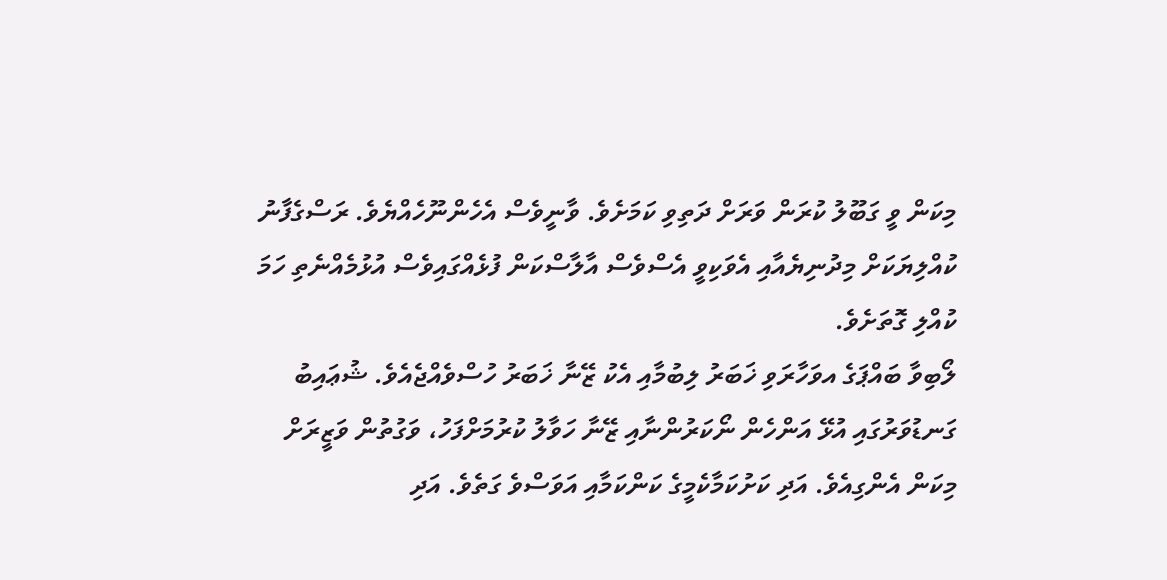މިކަން ވީ ގަބޫލު ކުރަން ވަރަށް ދަތިވި ކަމަށެވެ. ވާނީވެސް އެހެންނޫހެއްޔެވެ. ރަސްގެފާނު ކުއްލިޔަކަށް މިދުނިޔެއާއި އެވަކިވީ އެސްވެސް އާލާސްކަން ފުޅެއްގައިވެސް އުޅުމެއްނެތި ހަމަ ކުއްލި ގޮތަށެވެ.
ލޯބިވާ ބައްޕަގެ އވަހާރަވި ޚަބަރު ލިބުމާއި އެކު ޒޭނާ ޚަބަރު ހުސްވެއްޖެއެވެ. ޝުޢައިބު ގަނޑުވަރުގައި އުޅޭ އަންހެން ނޯކަރުންނާއި ޒޭނާ ހަވާލު ކުރުމަށްފަހު، ވަގުތުން ވަޒީރަށް މިކަން އެންގިއެވެ. އަދި ކަށުކަމާކެމީގެ ކަންކަމާއި އަވަސްވެ ގަތެވެ. އަދި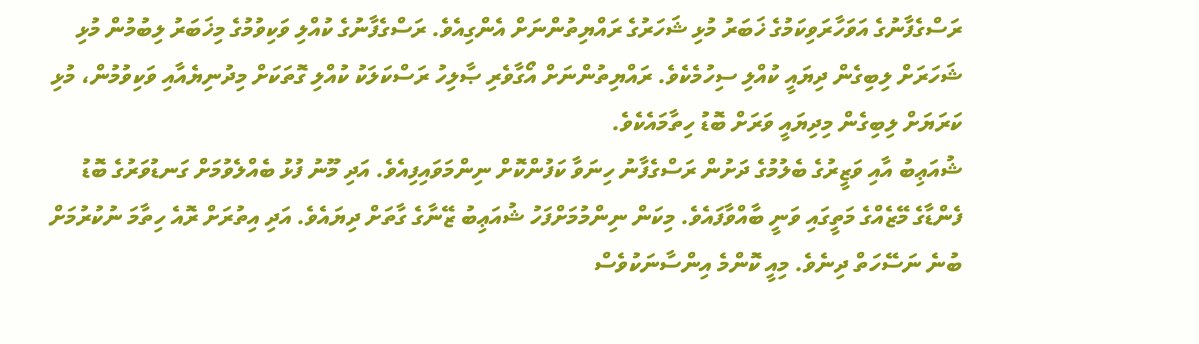ރަސްގެފާނުގެ އަވަހާރަވިކަމުގެ ޚަބަރު މުޅި ޝަހަރުގެ ރައްޔިތުންނަށް އެންގިއެވެ. ރަސްގެފާނުގެ ކުއްލި ވަކިވުމުގެ މިޚަބަރު ލިބުމުން މުޅި ޝަހަރަށް ލިބިގެން ދިޔައީ ކުއްލި ސިހުމެކެވެ. ރައްޔިތުންނަށް އޯގާވެރި ޞާލިހު ރަސްކަލަކު ކުއްލި ގޮތަކަށް މިދުނިޔެއާއި ވަކިވުމުން، މުޅި ކަރަޔަށް ލިބިގެން މިދިޔައީ ވަރަށް ބޮޑު ހިތާމައެކެވެ.
ޝުއަޢިބު އާއި ވަޒީރުގެ ބެލުމުގެ ދަށުން ރަސްގެފާނު ހިނަވާ ކަފުންކޮށް ނިންމަވައިފިއެވެ. އަދި މޫނު ފުޅު ބެއްލެވުމަށް ގަނޑުވަރުގެ ބޮޑު ފެންޑާގެ މޭޒެއްގެ މަތީގައި ވަނީ ބާއްވާފައެވެ. މިކަން ނިންމުމަށްފަހު ޝުއަޢިބު ޒޭނާގެ ގާތަށް ދިޔައެވެ. އަދި އިތުރަށް ރޮއެ ހިތާމަ ނުކުރުމަށް ބުނެ ނަސޭހަތް ދިނެވެ. މިއީ ކޮންމެ އިންސާނަކުވެސް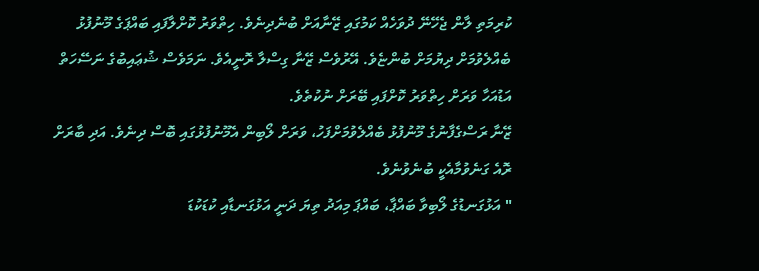ކުރިމަތި ލާން ޖެހޭނޭ ދުވަހެއް ކަމުގައި ޒޭނާއަށް ބުނެދިނެވެ. ހިތްވަރު ކޮށްލާފައި ބައްޕަގެ މޫނުފުޅު ބެއްލެވުމަށް ދިޔުމަށް ބުންޏެވެ. އޭރުވެސް ޒޭނާ ގިސްލާ ރޮނީއެވެ. ނަމަވެސް ޝުޢައިބުގެ ނަސޭހަތް އަޑުއަހާ ވަރަށް ހިތްވަރު ކޮށްފައި ބޭރަށް ނުކުތެވެ.
ޒޭނާ ރަސްގެފާނުގެ މޫނުފުޅު ބެއްލެވުމަށްފަހު، ވަރަށް ލޯބިން އެމޫނުފުޅުގައި ބޮސް ދިނެވެ. އަދި ބާރަށް ރޮއެ ގަނެވުމާއެކީ ބުނެވުނެވެ.
" އަޅުގަނޑުގެ ލޯބިވާ ބައްޕާ، ބައްޕަ މިއަދު ތިޔަ ދަނީ އަޅުގަނޑާއި ކުޑަކުޑަ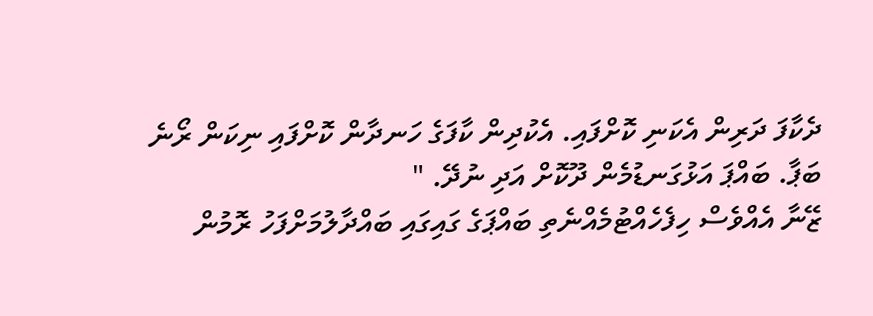ދެކާފަ ދަރިން އެކަނި ކޮށްފައި. އެކުދިން ކާފަގެ ހަނދާން ކޮށްފައި ނިކަން ރޯނެ ބަޕާ. ބައްޕަ އަޅުގަނޑުމެން ދޫކޮށް އަދި ނުދޭ. "
ޒޭނާ އެއްވެސް ހިފެހެއްޓުމެއްނެތި ބައްޕަގެ ގައިގައި ބައްދާލުމަށްފަހު ރޮމުން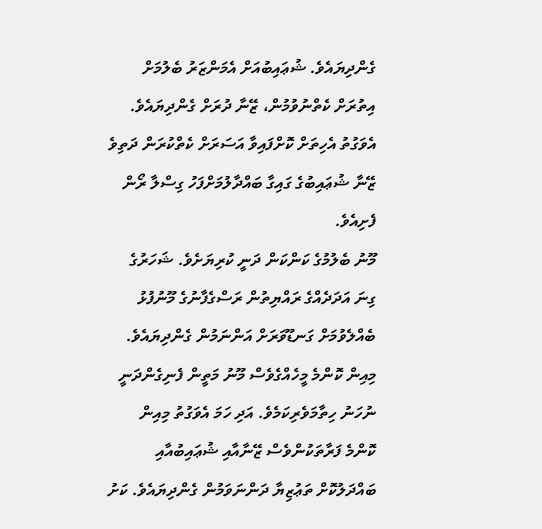ގެންދިޔައެވެ. ޝުޢައިބުއަށް އެމަންޒަރު ބެލުމަށް އިތުރަށް ކެތްނުވުމުން، ޒޭނާ ދުރަށް ގެންދިޔައެވެ. އެވަގުތު އެހިތަށް ކޮށްފައިވާ އަސަރަށް ކެތްކުރަން ދަތިވެ ޒޭނާ ޝުޢައިބުގެ ގައިގާ ބައްދާލުމަށްފަހު ގިސްލާ ރޯން ފެށިއެވެ.
މޫނު ބެލުމުގެ ކަންކަން ދަނީ ކުރިޔަށެވެ. ޝަހަރުގެ ގިނަ އަދަދެއްގެ ރައްޔިތުން ރަސްގެފާނުގެ މޫނުފުޅު ބެއްލެވުމަށް ގަނޑޫވަރަށް އަންނަމުން ގެންދިޔައެވެ. މިއިން ކޮންމެ މީހެއްގެވެސް މޫނު މަތީން ފެނިގެންދަނީ ނުހަނު ހިތާމަވެރިކަމެވެ. އަދި ހަމަ އެވަގުތު މިއިން ކޮންމެ ފަރާތަކުންވެސް ޒޭނާއާއި ޝުޢައިބުއާއި ބައްދަލުކޮށް ތަޢުޒިޔާ ދަންނަވަމުން ގެންދިޔައެވެ. ކަށު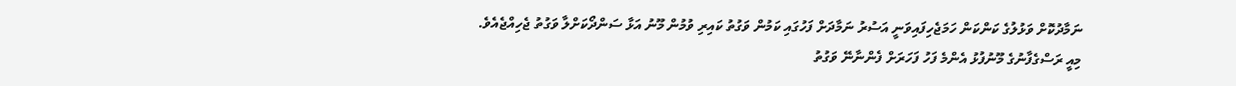ނަމާދުކޮށް ވަޅުލުގެ ކަންކަން ހަމަޖެހިފައިވަނީ އަސުރު ނަމާދަށް ފަހުގައި ކަމުން ވަގުތު ކައިރި ވުމުން މޫނު އަޅާ ސަންދޯކަށްލާ ވަގުތު ޖެހިއްޖެއެވެ.
މިއީ ރަސްގެފާނުގެ މޫނުފުޅު އެންމެ ފަހު ފަހަރަށް ފެންނާނޭ ވަގުތު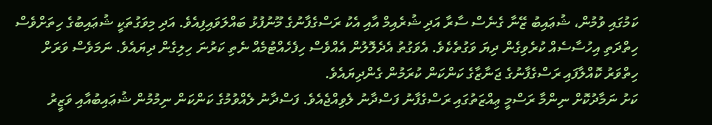ކަމުގައި ވުމުން، ޝުޢައިބު ޒޭނާ ގެނެސް ސާރާ އަދި ޝުރެއިމް އާއި އެކު ރަސްގެފާނުގެ މޫނުފުޅު ބައްލަވައިފިއެވެ. އަދި މިވަގުތަކީ ޝުޢައިބުގެ ހިތަށްވެސް ހިތްދަތި އިހުސާސެއް ކުރެވިގެން ދިޔަ ވަގުތެކެވެ. އެވަގުތު އެދެލޮލުން އެއްވެސް ހިފެހެއްޓުމެއް ނެތި ކަރުނަ ހިލިގެން ދިޔައެވެ. ނަމަވެސް ވަރަށް ހިތްވަރު ކޮއްލާފައި ރަސްގެފާނުގެ ޖަނާޒާގެ ކަންކަން ކުރަމުން ގެންދިޔައެވެ.
ކަށު ނަމާދުކޮށް ނިންމާ ރަސްމީ ޢިއްޒަތުގައި ރަސްގެފާނު ފަސްދާނު ލެވިއްޖެއެވެ. ފަސްދާނު ލެއްވުމުގެ ކަންކަން ނިމުމުން ޝުޢައިބުއާއި ވަޒީރު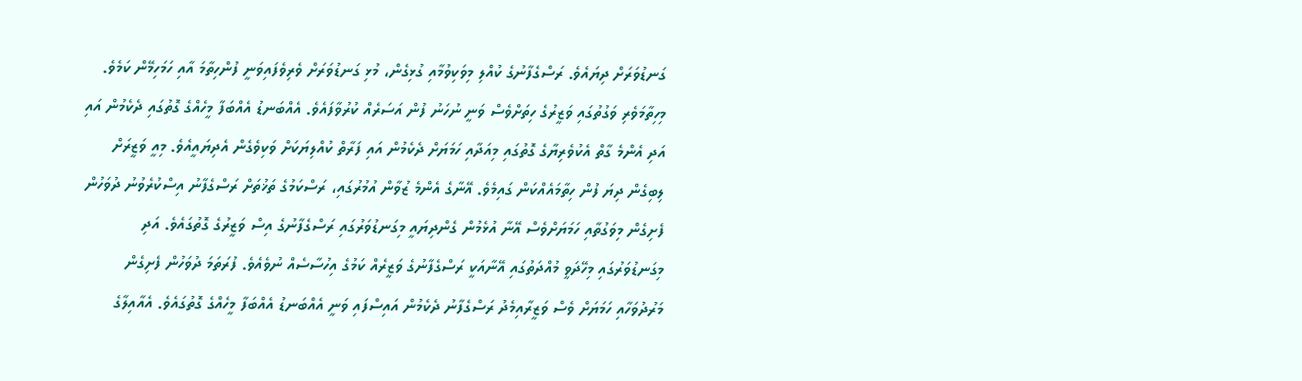ގަނޑުވަރަށް ދިޔައެވެ. ރަސްގެފާނުގެ ކުއްލި މިވަކިވުމާއި ގުޅިގެން، މުޅި ގަނޑުވަރަށް ވެރިވެފައިވަނީ ފުންހިތާމަ އާއި ހަމަހިމޭން ކަމެވެ.
މިހިތާމަވެރި ވަގުތުގައި ވަޒީރުގެ ހިތަށްވެސް ވަނީ ނުހަނު ފުން އަސަރެއް ކުރުވާފައެވެ. އެއްބަނޑު އެއްބަފާ މީހެއްގެ ގޮތުގައި ދެކެމުން އައި އަދި އެންމެ ގާތް އެކުވެރިޔާގެ ގޮތުގައި މިއަދާއި ހަމަޔަށް ދެކެމުން އައި ފަރާތް ކުއްލިޔަކަށް ވަކިވެގެން އެދިޔައީއެވެ. މިއީ ވަޒީރަށް ލިބިގެން ދިޔަ ފުން ހިތާމައެއްކަން ގައިމެވެ. އޭނާގެ އެންމެ ޒުވާން އުމުރުގައި، ރަސްކަމުގެ ތަޚުތަށް ރަސްގެފާނު އިސްކުރެވުނު ދުވަހުން ފެށިގެން މިވަގުތާއި ހަމަޔަށްވެސް އޭނާ އުޅެމުން ގެންދިޔައީ މިގަނޑުވަރުގައި ރަސްގެފާނުގެ އިސް ވަޒީރުގެ ގޮތުގައެވެ. އަދި މިގަނޑުވަރުގައި މިހޭދަވީ މުއްދަތުގައި އޭނާއަކީ ރަސްގެފާނުގެ ވަޒީރެއް ކަމުގެ އިހުސާސެއް ނުވެއެވެ. ފުރަތަމަ ދުވަހުން ފެށިގެން މަރުދުވަހާއި ހަމަޔަށް ވެސް ވަޒީރާއިމެދު ރަސްގެފާނު ދެކެމުން އައިސްފައި ވަނީ އެއްބަނޑު އެއްބަފާ މީހެއްގެ ގޮތުގައެވެ. އެއާއިލާގެ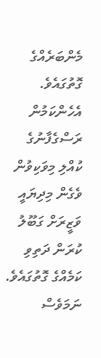މެންބަރެއްގެ ގޮތުގައެވެ. އެހެންކަމުން ރަސްގެފާނުގެ ކުއްލި މިވަކިވުން ވެގެން މިދިޔައީ ވަޒީރަށް ގަބޫލު ކުރަން ދަތިވި ކަމެއްގެ ގޮތުގައެވެ. ނަމަވެސް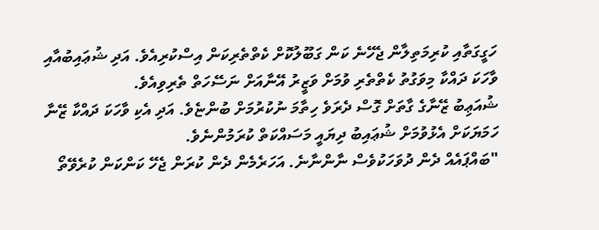ހަގީގަތާއި ކުރިމަތިލާން ޖެހޭނެ ކަން ގަބޫލުކޮށް ކެތްތެރިކަން އިސްކުރިއެވެ. އަދި ޝުޢައިބުއާއި ވާހަކަ ދައްކާ މިވަގުތު ކެތްތެރި ވުމަށް ވަޒީރު އޭނާއަށް ނަސޭހަތް ތެރިވިއެވެ.
ޝުއަޢިބު ޒޭނާގެ ގާތަށް ގޮސް ދެރަވެ ހިތާމަ ނުކުރުމަށް ބުންޏެވެ. އަދި އެކި ވާހަކަ ދައްކާ ޒޭނާ ހަމަޔަކަށް އެޅުވުމަށް ޝުޢައިބު ދިޔައީ މަސައްކަތް ކުރަމުންނެވެ.
"ބައްޕައެއް ދެން ދުވަހަކުވެސް ނާންނާނެ. އަހަރެމެން ދެން ކުރަން ޖެހޭ ކަންކަން ކުރެވޭތޯ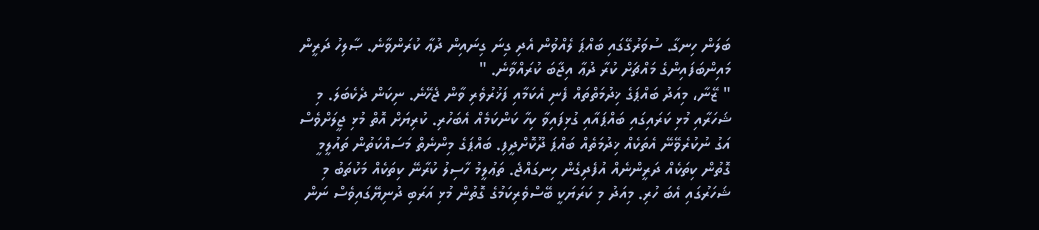ބަލަން ހިނގާ. ސުވަރުގޭގައި ބައްޕަ ލެއްވުން އެދި ގިނަ ގިނައިން ދުޢާ ކުރަންވާނެ. ޞާލިހު ދަރީން މައިންބަފައިންގެ މައްޗަށް ކުރާ ދުޢާ އިޖާބަ ކުރައްވާނެ. "
" ޒޭނާ، މިއަދު ބައްޕަގެ ޚިދުމަތްތައް ފެނި އެކަމާއި ފަޚުރުވެރި ވާން ޖެހޭނެ. ނިކަން ދެކެބަލަ. މި ޝަހަރާއި މުޅި ކަރައިގައި ބައްޕައާއި ގުޅިފައިވާ ކިހާ ކަންކަމެއް އެބަހުރި. ކުރިޔަށް އޮތް މުޅި ޖީލަށްވެސް އަގު ނުކުރެވޭނޭ އެތަކެއް ޚިދުމަތެއް ބައްޕަ ދޫކޮށްދީފި. ބައްޕަގެ މިންނެތް މަސައްކަތުން ތައުލީމީ ގޮތުން ކިތަކެއް ދަރީންނެއް އުފެދިގެން ހިނގައްޖެ. ތަޢުލީމު ހާސިލު ކުރާނޭ ކިތަކެއް މަކުތަބު މި ޝަހަރުގައި އެބަ ހުރި. މިއަދު މި ކަރަޔަކީ ބޭސްވެރިކަމުގެ ގޮތުން މުޅި އަރަބި ދުނިޔޭގައިވެސް ނަން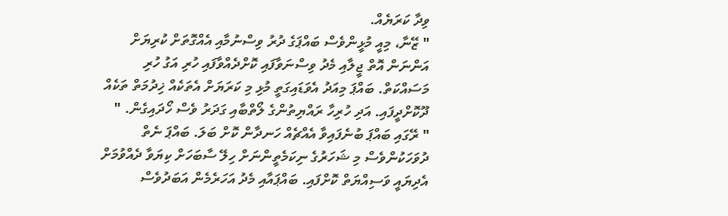ވިދާ ކަރަޔެއް.
" ޒޭނާ، މިއީ މުޅީންވެސް ބައްޕަގެ ދުރު ވިސްނުމާއި އެއްގޮތަށް ކުރިޔަށް އަންނަން އޮތް ޖީލާއި މެދު ވިސްނަވާފައި ކޮށްދެއްވާފައި ހުރި އަގު ހުރި މަސައްކަތް. ބައްޕަ މިއަދު އެވަޑައިގަތީ މުޅި މި ކަރަޔަށް އެތަކެއް ޚިދުމަތް ތަކެއް ދޫކޮށްދީފައި. އަދި ހުރިހާ ރައްޔިތުންގެ ލޯތްބާއި ގަދަރު ވެސް ހޯދައިގެން. "
" ރޭގައި ބައްޕަ ބުނެފައިވާ އެއްޗެއް ހަނދާން ކޮށް ބަލަ. ބައްޕަ ނެތް ދުވަހަކުންވެސް މި ޝަހަރުގެ ނިކަމެތީންނަށް ހިލޭ ސާބަހަށް ކިޔަވާ ދެއްވުމަށް އެދިޔައީ ވަސިއްޔަތް ކޮށްފައި. ބައްޕައާއި މެދު އަހަރެމެން އަބަދުވެސް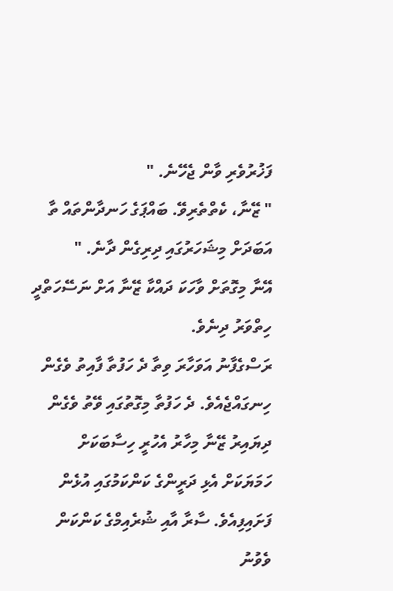ފަޚުރުވެރި ވާން ޖެހޭނެ. "
" ޒޭނާ، ކެތްތެރިވޭ. ބައްޕަގެ ހަނދާންތައް ތާ އަބަދަށް މިޝަހަރުގައި ދިރިގެން ދާނެ. "
އޭނާ މިގޮތަށް ވާހަކަ ދައްކާ ޒޭނާ އަށް ނަސޭހަތްދީ ހިތްވަރު ދިނެވެ.
ރަސްގެފާނު އަވަހާރަ ވިތާ ދެ ހަފުތާ ފާއިތު ވެގެން ހިނގައްޖެއެވެ. ދެ ހަފުތާ މިގޮތުގައި ވޭތު ވެގެން ދިޔައިރު ޒޭނާ މިހާރު އެހުރީ ހިސާބަކަށް ހަމަޔަކަށް އެޅި ދަރީންގެ ކަންކަމުގައި އުޅެން ފަށައިފިއެވެ. ސާރާ އާއި ޝުރެއިމްގެ ކަންކަން ވެވުނު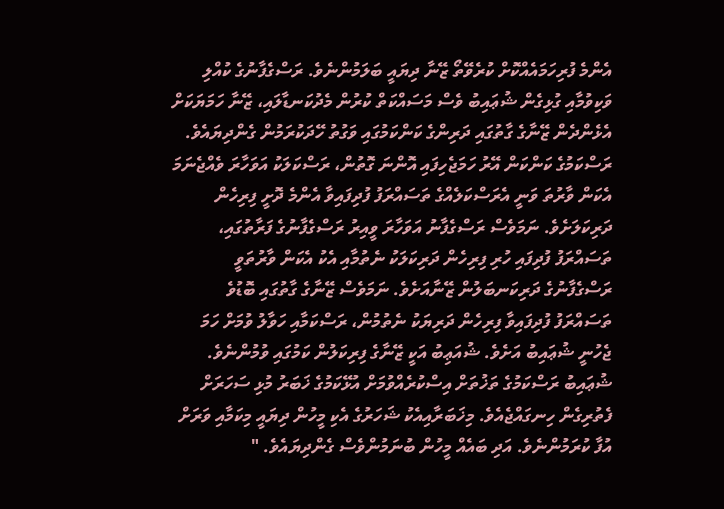އެންމެ ފުރިހަމައެއްކޮށް ކުރެވޭތޯ ޒޭނާ ދިޔައީ ބަލަމުންނެވެ. ރަސްގެފާނުގެ ކުއްލި ވަކިވުމާއި ގުޅިގެން ޝުޢައިބު ވެސް މަސައްކަތް ކުރުން މެދުކަނޑާލައި، ޒޭނާ ހަމަޔަކަށް އެޅެންދެން ޒޭނާގެ ގާތުގައި ދަރިންގެ ކަންކަމުގައި ވަގުތު ހޭދަކުރަމުން ގެންދިޔައެވެ.
ރަސްކަމުގެ ކަންކަން އޭރު ހަމަޖެހިފައި އޮންނަ ގޮތުން، ރަސްކަލަކު އަވަހާރަ ވެއްޖެނަމަ އެކަން ވާރުތަ ވަނީ އެރަސްކަލެއްގެ ތަސައްރަފު ފުދިފައިވާ އެންމެ ދޮށީ ފިރިހެން ދަރިކަލަށެވެ. ނަމަވެސް ރަސްގެފާނު އަވަހާރަ ވީއިރު ރަސްގެފާނުގެ ފަރާތުގައި، ތަސައްރަފު ފުދިފައި ހުރި ފިރިހެން ދަރިކަލަކު ނެތުމާއި އެކު އެކަން ވާރުތަވީ ރަސްގެފާނުގެ ދަރިކަނބަލުން ޒޭނާއަށެވެ. ނަމަވެސް ޒޭނާގެ ގާތުގައި ބޮޑުވެ ތަސައްރަފު ފުދިފައިވާ ފިރިހެން ދަރިޔަކު ނެތުމުން، ރަސްކަމާއި ހަވާލު ވުމަށް ހަމަ ޖެހުނީ ޝުޢައިބު އަށެވެ. ޝުއަޢިބު އަކީ ޒޭނާގެ ފިރިކަލުން ކަމުގައި ވުމުންނެވެ.
ޝުޢައިބު ރަސްކަމުގެ ތަޚުތަށް އިސްކުރެއްވުމަށް އުޅޭކަމުގެ ޚަބަރު މުޅި ސަހަރަށް ފެތުރިގެން ހިނގައްޖެއެވެ. މިޚަބަރާއިއެކު ޝަހަރުގެ އެކި މީހުން ދިޔައީ މިކަމާއި ވަރަށް އުފާ ކުރަމުންނެވެ. އަދި ބައެއް މީހުން ބުނަމުންވެސް ގެންދިޔައެވެ. "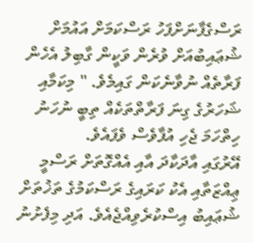ރަސްގެފާނަށްފަހު ރަސްކަމަށް އައުމަށް ޝުޢައިބުއަށް ވުރެން ވަކީން ގާބިލު އެހެން ފަރާތެއް ނުވާނެކަން ގައިމެވެ. " މިކަމާއި ޝަހަރުގެ ގިނަ ފަރާތްތަކެއް ތިބީ ނުހަނު ހިތްހަމަ ޖެހި އުފާވެސް ވެފައެވެ.
އޭރުގައި އާދަކާދަ އާއި އެއްގޮތަށް ރަސްމީ ޢިއްޒަތާއި އެކު ކަރައިގެ ރަސްކަމުގެ ތަޚުތަށް ޝުޢައިބު އިސްކުރެވިއްޖެއެވެ. އަދި މިފެށުނު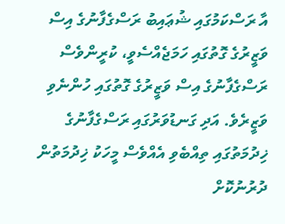އާ ރަސްކަމުގައި ޝުޢައިބު ރަސްގެފާނުގެ އިސް ވަޒީރުގެ ގޮތުގައި ހަމަޖެއްސެވީ، ކުރީންވެސް ރަސްގެފާނުގެ އިސް ވަޒީރުގެ ގޮތުގައި ހުންނެވި ވަޒީރެވެ. އަދި ގަނޑުވަރުގައި ރަސްގެފާނުގެ ޚިދުމަތުގައި ތިއްބެވި އެއްވެސް މީހަކު ޚިދުމަތުން ދުރުނުކޮށް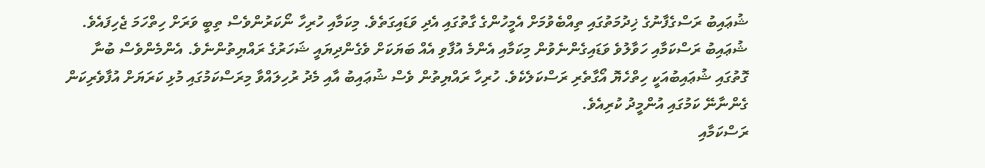ޝުޢައިބު ރަސްގެފާނުގެ ޚިދުމަތުގައި ތިއްބެވުމަށް އެމީހުންގެ ގާތުގައި އެދި ވަޑައިގަތެވެ. މިކަމާއި ހުރިހާ ނޯކަރުންވެސް ތިބީ ވަރަށް ހިތްހަމަ ޖެހިފައެވެ.
ޝުޢައިބު ރަސްކަމާއި ހަވާލުވެ ވަޑައިގެންނެވުން މިކަމާއި އެންމެ އުފާވި އެއް ބަޔަކަށް ވެގެންދިޔައީ ޝަހަރުގެ ރައްޔިތުންނެވެ. އެންމެންވެސް ބުނާ ގޮތުގައި ޝުޢައިބުއަކީ ހިތްހެޔޮ އޯގާތެރި ރަސްކަލެކެވެ. ހުރިހާ ރައްޔިތުން ވެސް ޝުޢައިބު އާއި މެދު ރުހިލައްވާ މިރަސްކަމުގައި މުޅި ކަރަޔަށް އުފާވެރިކަން ގެންނާނޭ ކަމުގައި އުންމީދު ކުރިއެވެ.
ރަސްކަމާއި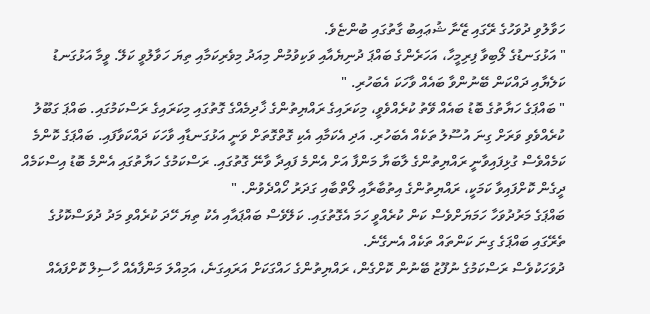ހަވާލުވި ދުވަހުގެ ރޭގައި ޒޭނާ ޝުޢައިބު ގާތުގައި ބުންޏެވެ.
" އަޅުގަނޑުގެ ލޯބިވާ ފިރިމީހާ، އަހަރެންގެ ބައްޕަ ދުނިޔެއާއި ވަކިވުމުން މިއަދު މިވެރިކަމާއި ތިޔަ ހަވާލުވީ ކަލޭ. ވީމާ އަޅުގަނޑު ކަލެޔާއި ދައްކަން ބޭނުންވާ ބައެއް ވާހަކަ އެބަހުރި. "
" ބައްޕަގެ ހަޔާތުގެ ބޮޑު ބައެއް ވޭތު ކުރެއްވެވީ، މިކަރައިގެ ރައްޔިތުންގެ ޚާދިމެއްގެ ގޮތުގައި މިކަރައިގެ ރަސްކަމުގައި. ބައްޕަ ގަބޫލު ކުރެއްވެވި ވަރަށް ގިނަ އުސޫލު ތަކެއް އެބަހުރި. އަދި އެކަމާއި އެކި ގޮތްގޮތަށް ވަނީ އަޅުގަނޑާއި ވާހަކަ ދައްކަވާފައި. ބައްޕަގެ ކޮންމެ ކަމެއްވެސް ގުޅިފައިވާނީ ރައްޔިތުންގެ ލާބަޔާ މަންފާ އަށް އެންމެ ފައިދާ ވާނޭ ގޮތުގައި. ރަސްކަމުގެ ހަޔާތުގައި އެންމެ ބޮޑު އިސްކަމެއް ދީގެން ކޮށްފައިވާ ކަމަކީ، ރައްޔިތުންގެ އިތުބާރާއި ލޯތްބާއި ގަދަރު ހޯއްދެވުން. "
ބައްޕަގެ މަރުދުވަހާ ހަމަޔަށްވެސް ކަން ކުރެއްވީ ހަމަ އެގޮތުގައި. ކަލޭވެސް ބައްޕައާއި އެކު ތިޔަ ހޭދަ ކުރެއްވި މަދު ދުވަސްކޮޅުގެ ތެރޭގައި ބައްޕަގެ ގިނަ ކަންތައް ތަކެއް އެނގޭނެ.
ދުވަހަކުވެސް ރަސްކަމުގެ ނުފޫޒު ބޭނުން ކޮށްގެން، ރައްޔިތުންގެ ހައްގަކަށް އަރައިގަނެ، އަމިއްލަ މަންފާއެއް ހާސިލް ކޮށްފައެއް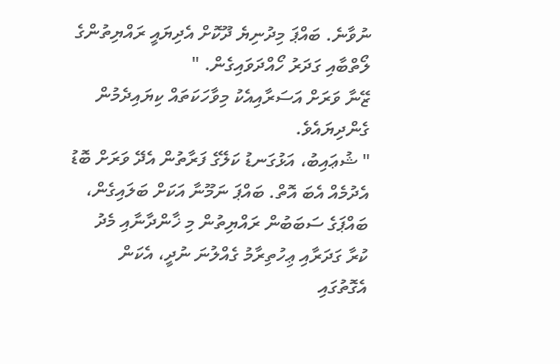ނުވާނެ. ބައްޕަ މިދުނިޔެ ދޫކޮށް އެދިޔައީ ރައްޔިތުންގެ ލޯތްބާއި ގަދަރު ހޯއްދަވައިގެން. "
ޒޭނާ ވަރަށް އަސަރާއިއެކު މިވާހަކަތައް ކިޔައިދެމުން ގެންދިޔައެވެ.
" ޝުޢައިބު، އަޅުގަނޑު ކަލޭގެ ފަރާތުން އެދޭ ވަރަށް ބޮޑު އެދުމެއް އެބަ އޮތް. ބައްޕަ ނަމޫނާ އަކަށް ބަލައިގެން، ބައްޕަގެ ސަބަބުން ރައްޔިތުން މި ޚާންދާނާއި މެދު ކުރާ ގަދަރާއި ޢިހުތިރާމު ގެއްލުނަ ނުދީ، އެކަން އެގޮތުގައި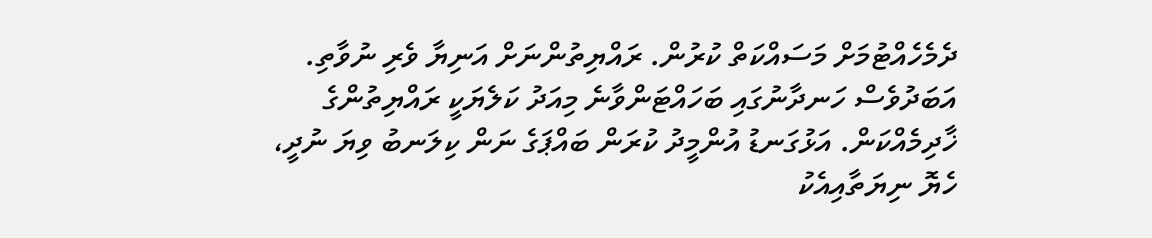ދެމެހެއްޓުމަށް މަސައްކަތް ކުރުން. ރައްޔިތުންނަށް އަނިޔާ ވެރި ނުވާތި. އަބަދުވެސް ހަނދާނުގައި ބަހައްޓަންވާނެ މިއަދު ކަލެޔަކީ ރައްޔިތުންގެ ޚާދިމެއްކަން. އަޅުގަނޑު އުންމީދު ކުރަން ބައްޕަގެ ނަން ކިލަނބު ވިޔަ ނުދީ، ހެޔޮ ނިޔަތާއިއެކު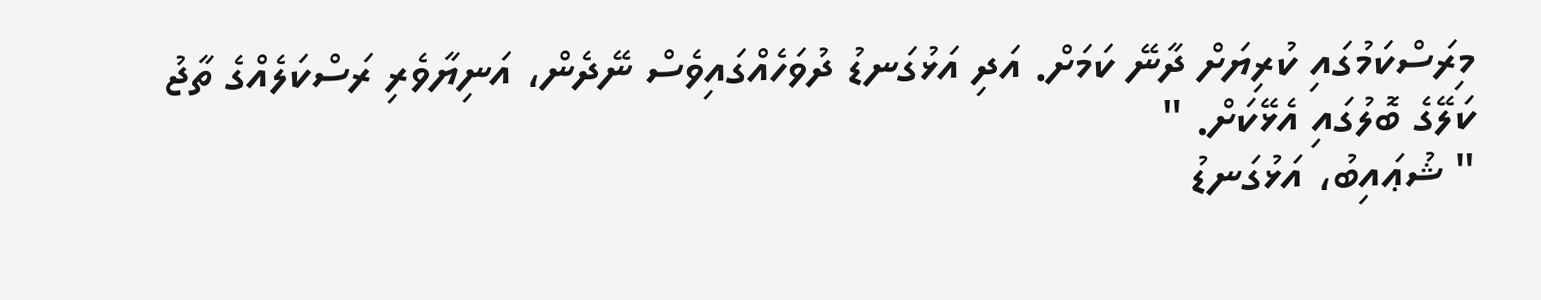މިރަސްކަމުގައި ކުރިޔަށް ދާނޭ ކަމަށް. އަދި އަޅުގަނޑު ދުވަހެއްގައިވެސް ނޭދެން، އަނިޔާވެރި ރަސްކަލެއްގެ ތާޖު ކަލޭގެ ބޮލުގައި އެޅޭކަށް. "
" ޝުޢައިބު، އަޅުގަނޑު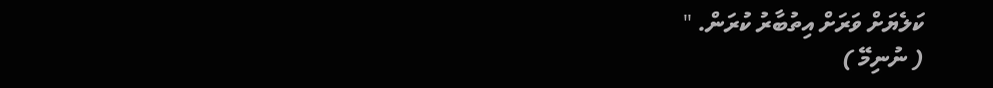ކަލެޔަށް ވަރަށް އިތުބާރު ކުރަން. "
( ނުނިމޭ )